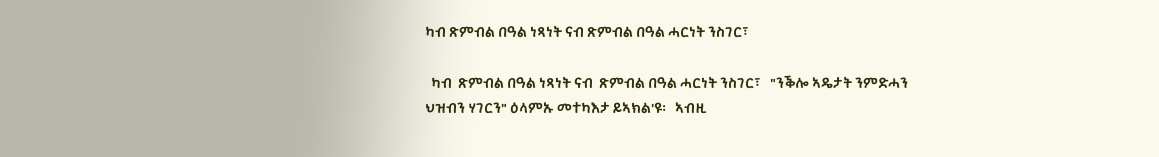ካብ ጽምብል በዓል ነጻነት ናብ ጽምብል በዓል ሓርነት ንስገር፣

  ካብ  ጽምብል በዓል ነጻነት ናብ  ጽምብል በዓል ሓርነት ንስገር፣   "ንቕሎ ኣዴታት ንምድሓን ህዝብን ሃገርን" ዕላምኡ መተካእታ ይኣክል'ዩ፡   ኣብዚ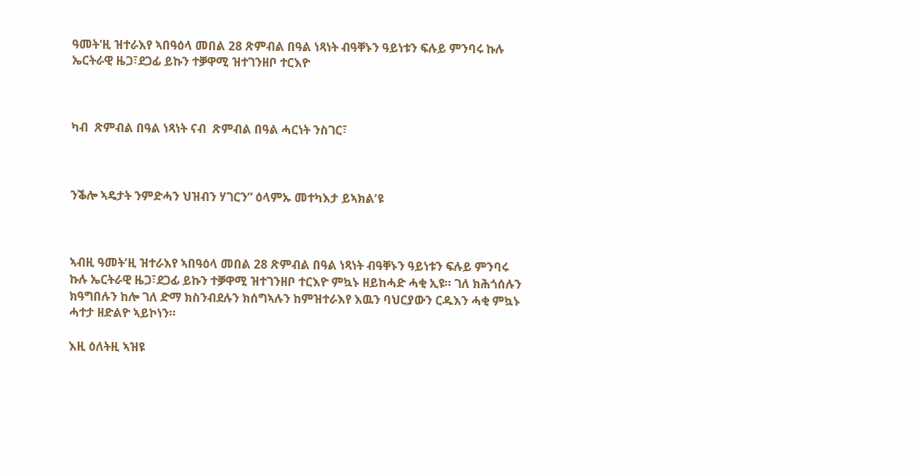ዓመት'ዚ ዝተራእየ ኣበዓዕላ መበል 28 ጽምብል በዓል ነጻነት ብዓቐኑን ዓይነቱን ፍሉይ ምንባሩ ኩሉ ኤርትራዊ ዜጋ፣ደጋፊ ይኩን ተቓዋሚ ዝተገንዘቦ ተርእዮ



ካብ  ጽምብል በዓል ነጻነት ናብ  ጽምብል በዓል ሓርነት ንስገር፣



ንቕሎ ኣዴታት ንምድሓን ህዝብን ሃገርን” ዕላምኡ መተካእታ ይኣክል’ዩ



ኣብዚ ዓመት’ዚ ዝተራእየ ኣበዓዕላ መበል 28 ጽምብል በዓል ነጻነት ብዓቐኑን ዓይነቱን ፍሉይ ምንባሩ ኩሉ ኤርትራዊ ዜጋ፣ደጋፊ ይኩን ተቓዋሚ ዝተገንዘቦ ተርእዮ ምኳኑ ዘይከሓድ ሓቂ ኢዩ። ገለ ክሕጎሰሉን ክዓግበሉን ከሎ ገለ ድማ ክስንብደሉን ክሰግኣሉን ከምዝተራእየ እዉን ባህርያውን ርዱእን ሓቂ ምኳኑ ሓተታ ዘድልዮ ኣይኮነን።

እዚ ዕለትዚ ኣዝዩ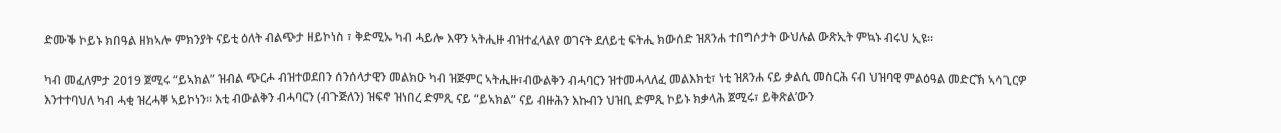ድሙቕ ኮይኑ ክበዓል ዘክኣሎ ምክንያት ናይቲ ዕለት ብልጭታ ዘይኮነስ ፣ ቅድሚኡ ካብ ሓይሎ እዋን ኣትሒዙ ብዝተፈላልየ ወገናት ደለይቲ ፍትሒ ክውሰድ ዝጸንሐ ተበግሶታት ውህሉል ውጽኢት ምኳኑ ብሩህ ኢዩ።

ካብ መፈለምታ 2019 ጀሚሩ “ይኣክል” ዝብል ጭርሖ ብዝተወደበን ሰንሰላታዊን መልክዑ ካብ ዝጅምር ኣትሒዙ፣ብውልቅን ብሓባርን ዝተመሓላለፈ መልእክቲ፣ ነቲ ዝጸንሐ ናይ ቃልሲ መስርሕ ናብ ህዝባዊ ምልዕዓል መድርኽ ኣሳጊርዎ እንተተባህለ ካብ ሓቂ ዝረሓቐ ኣይኮነን። እቲ ብውልቅን ብሓባርን (ብጉጅለን) ዝፍኖ ዝነበረ ድምጺ ናይ “ይኣክል” ናይ ብዙሕን እኩብን ህዝቢ ድምጺ ኮይኑ ክቃላሕ ጀሚሩ፣ ይቅጽል’ውን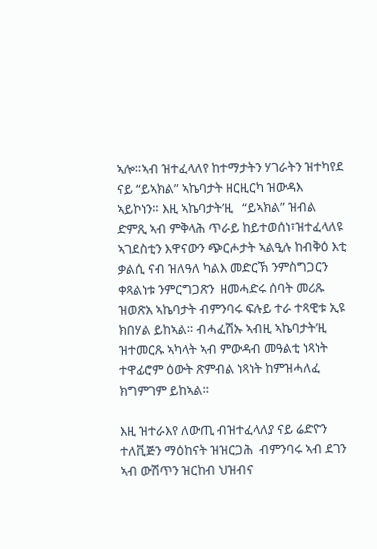ኣሎ።ኣብ ዝተፈላለየ ከተማታትን ሃገራትን ዝተካየደ ናይ “ይኣክል” ኣኬባታት ዘርዚርካ ዝውዳእ ኣይኮነን። እዚ ኣኬባታት’ዚ   “ይኣክል” ዝብል ድምጺ ኣብ ምቅላሕ ጥራይ ከይተወሰነ፣ዝተፈላለዩ ኣገደስቲን እዋናውን ጭርሖታት ኣልዒሉ ከብቅዕ እቲ ቃልሲ ናብ ዝለዓለ ካልእ መድርኽ ንምስግጋርን ቀጻልነቱ ንምርግጋጽን  ዘመሓድሩ ሰባት መሪጹ ዝወጽአ ኣኬባታት ብምንባሩ ፍሉይ ተራ ተጻዊቱ ኢዩ ክበሃል ይከኣል። ብሓፈሽኡ ኣብዚ ኣኬባታት’ዚ ዝተመርጹ ኣካላት ኣብ ምውዳብ መዓልቲ ነጻነት ተዋፊሮም ዕውት ጽምብል ነጻነት ከምዝሓለፈ ክግምገም ይከኣል።

እዚ ዝተራእየ ለውጢ ብዝተፈላለያ ናይ ሬድዮን ተለቪጅን ማዕከናት ዝዝርጋሕ  ብምንባሩ ኣብ ደገን ኣብ ውሽጥን ዝርከብ ህዝብና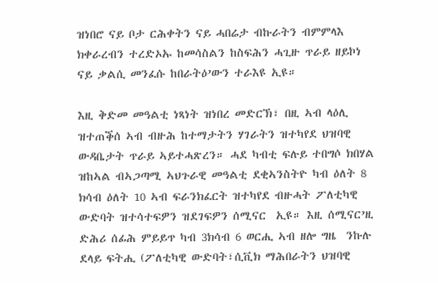ዝነበሮ ናይ ቦታ ርሕቀትን ናይ ሓበሬታ ብኩራትን ብምምላእ ክቀራረብን ተረድኦኡ ከመሳስልን ከስፍሕን ሓጊዙ ጥራይ ዘይኮነ ናይ ቃልሲ መንፈሱ ከበራትዕ’ውን ተራእዩ ኢዩ።

እዚ ቅድመ መዓልቲ ነጻነት ዝነበረ መድርኽ፣ በዚ ኣብ ላዕሊ ዝተጠቕሰ ኣብ ብዙሕ ከተማታትን ሃገራትን ዝተካየደ ህዝባዊ ውዳቤታት ጥራይ ኣይተሓጽረን። ሓደ ካብቲ ፍሉይ ተበግሶ ክበሃል ዝከኣል ብኣጋጣሚ ኣህጉራዊ መዓልቲ ደቂኣንስትዮ ካብ ዕለት 8 ክሳብ ዕለት 10 ኣብ ፍራንክፈርት ዝተካየደ ብዙሓት ፖለቲካዊ ውድባት ዝተሳተፍዎን ዝደገፍዎን ሰሚናር  ኢዩ። እዚ ሰሚናር’ዚ ድሕሪ ሰፊሕ ምይይጥ ካብ 3ክሳብ 6 ወርሒ ኣብ ዘሎ ግዜ  ንኩሉ ደላይ ፍትሒ (ፖለቲካዊ ውድባት፣ሲቪክ ማሕበራትን ህዝባዊ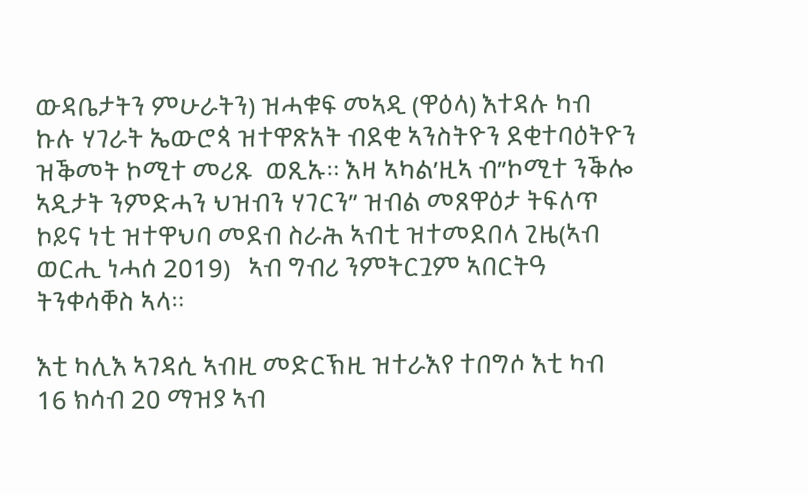ውዳቤታትን ምሁራትን) ዝሓቁፍ መኣዲ (ዋዕላ) እተዳሉ ካብ  ኩሉ ሃገራት ኤውሮጳ ዝተዋጽአት ብደቂ ኣንስትዮን ደቂተባዕትዮን ዝቕመት ኮሚተ መሪጹ  ወጺኡ። እዛ ኣካል’ዚኣ ብ”ኮሚተ ንቕሎ ኣዲታት ንምድሓን ህዝብን ሃገርን” ዝብል መጸዋዕታ ትፍለጥ ኮይና ነቲ ዝተዋህባ መደብ ስራሕ ኣብቲ ዝተመደበላ ጊዜ(ኣብ ወርሒ ነሓሰ 2019)   ኣብ ግብሪ ንምትርጓም ኣበርትዓ ትንቀሳቐስ ኣላ።

እቲ ካሊእ ኣገዳሲ ኣብዚ መድርኽዚ ዝተራእየ ተበግሶ እቲ ካብ 16 ክሳብ 20 ማዝያ ኣብ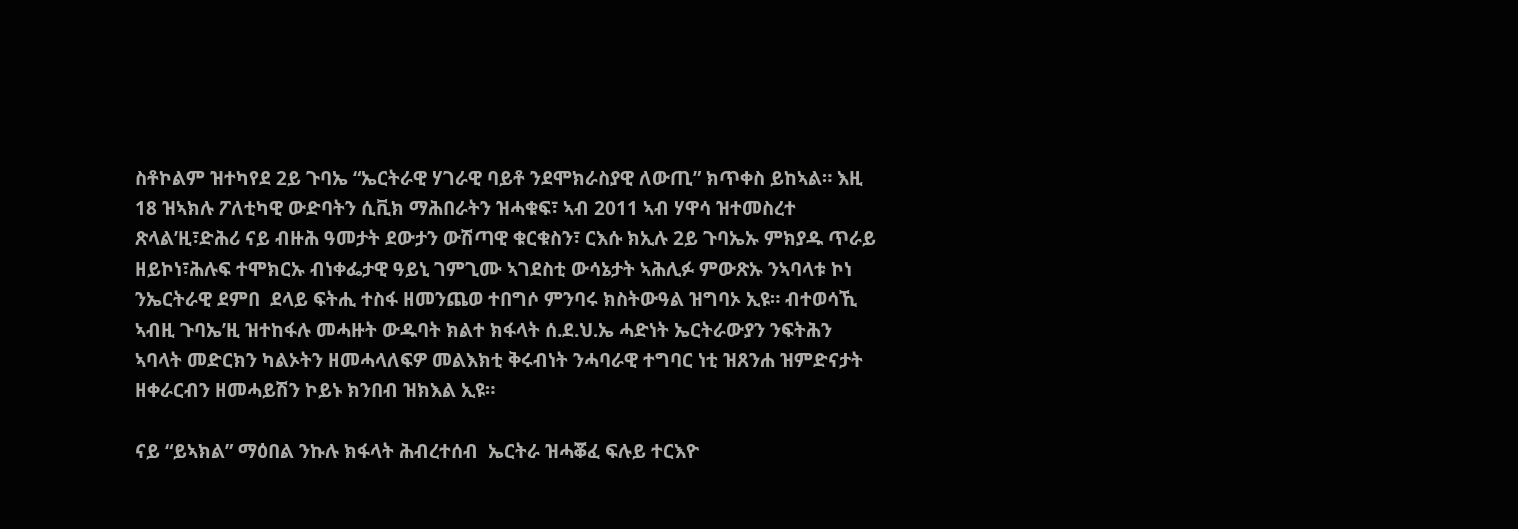ስቶኮልም ዝተካየደ 2ይ ጉባኤ “ኤርትራዊ ሃገራዊ ባይቶ ንደሞክራስያዊ ለውጢ” ክጥቀስ ይከኣል። እዚ 18 ዝኣክሉ ፖለቲካዊ ውድባትን ሲቪክ ማሕበራትን ዝሓቁፍ፣ ኣብ 2011 ኣብ ሃዋሳ ዝተመስረተ ጽላል’ዚ፣ድሕሪ ናይ ብዙሕ ዓመታት ደውታን ውሽጣዊ ቁርቁስን፣ ርእሱ ክኢሉ 2ይ ጉባኤኡ ምክያዱ ጥራይ ዘይኮነ፣ሕሉፍ ተሞክርኡ ብነቀፌታዊ ዓይኒ ገምጊሙ ኣገደስቲ ውሳኔታት ኣሕሊፉ ምውጽኡ ንኣባላቱ ኮነ ንኤርትራዊ ደምበ  ደላይ ፍትሒ ተስፋ ዘመንጨወ ተበግሶ ምንባሩ ክስትውዓል ዝግባኦ ኢዩ። ብተወሳኺ ኣብዚ ጉባኤ’ዚ ዝተከፋሉ መሓዙት ውዱባት ክልተ ክፋላት ሰ.ደ.ህ.ኤ ሓድነት ኤርትራውያን ንፍትሕን ኣባላት መድርክን ካልኦትን ዘመሓላለፍዎ መልእክቲ ቅሩብነት ንሓባራዊ ተግባር ነቲ ዝጸንሐ ዝምድናታት ዘቀራርብን ዘመሓይሽን ኮይኑ ክንበብ ዝክእል ኢዩ።

ናይ “ይኣክል” ማዕበል ንኩሉ ክፋላት ሕብረተሰብ  ኤርትራ ዝሓቖፈ ፍሉይ ተርእዮ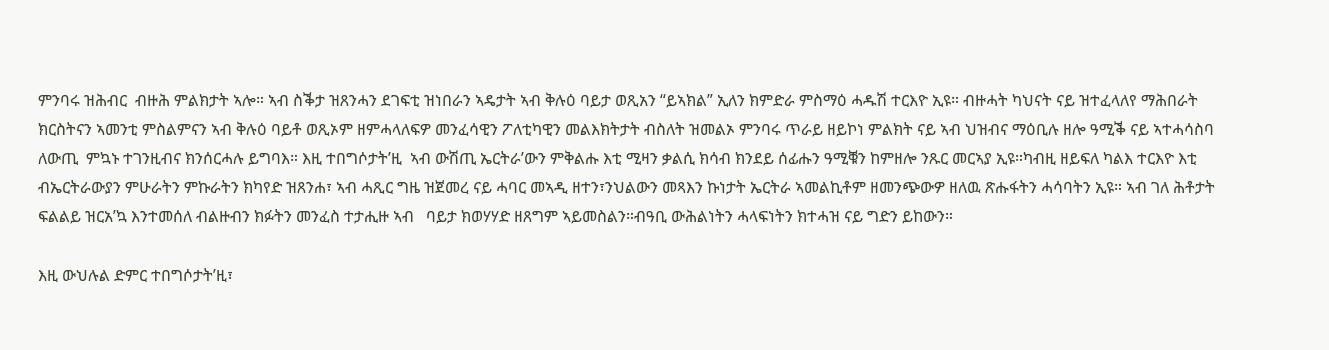ምንባሩ ዝሕብር  ብዙሕ ምልክታት ኣሎ። ኣብ ስቕታ ዝጸንሓን ደገፍቲ ዝነበራን ኣዴታት ኣብ ቅሉዕ ባይታ ወጺአን “ይኣክል” ኢለን ክምድራ ምስማዕ ሓዱሽ ተርእዮ ኢዩ። ብዙሓት ካህናት ናይ ዝተፈላለየ ማሕበራት ክርስትናን ኣመንቲ ምስልምናን ኣብ ቅሉዕ ባይቶ ወጺኦም ዘምሓላለፍዎ መንፈሳዊን ፖለቲካዊን መልእክትታት ብስለት ዝመልኦ ምንባሩ ጥራይ ዘይኮነ ምልክት ናይ ኣብ ህዝብና ማዕቢሉ ዘሎ ዓሚቕ ናይ ኣተሓሳስባ ለውጢ  ምኳኑ ተገንዚብና ክንሰርሓሉ ይግባእ። እዚ ተበግሶታት’ዚ  ኣብ ውሽጢ ኤርትራ’ውን ምቅልሑ እቲ ሚዛን ቃልሲ ክሳብ ክንደይ ሰፊሑን ዓሚቑን ከምዘሎ ንጹር መርኣያ ኢዩ።ካብዚ ዘይፍለ ካልእ ተርእዮ እቲ ብኤርትራውያን ምሁራትን ምኩራትን ክካየድ ዝጸንሐ፣ ኣብ ሓጺር ግዜ ዝጀመረ ናይ ሓባር መኣዲ ዘተን፣ንህልውን መጻእን ኩነታት ኤርትራ ኣመልኪቶም ዘመንጭውዎ ዘለዉ ጽሑፋትን ሓሳባትን ኢዩ። ኣብ ገለ ሕቶታት ፍልልይ ዝርአ’ኳ እንተመሰለ ብልዙብን ክፉትን መንፈስ ተታሒዙ ኣብ   ባይታ ክወሃሃድ ዘጸግም ኣይመስልን።ብዓቢ ውሕልነትን ሓላፍነትን ክተሓዝ ናይ ግድን ይከውን።

እዚ ውህሉል ድምር ተበግሶታት’ዚ፣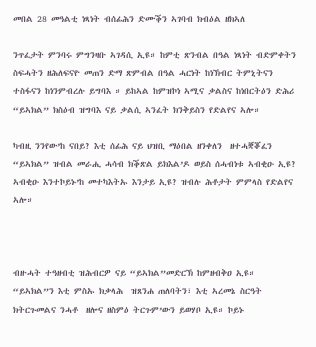መበል 28 መዓልቲ ነጻነት ብሰፊሕን ድሙቕን ኣገባብ ክብዕል ዘክኣለ

ንጥፈታት ምንባሩ ምግንዛቡ ኣገዳሲ ኢዩ። ከምቲ ጽንብል በዓል ነጻነት ብድምቀትን ስፍሓትን ዘሕለፍናዮ መጠን ድማ ጽምብል በዓል ሓርነት ከነኽብር ትምኒትናን ተስፋናን ከነንምብረሉ ይግባእ ። ይከኣል ከምዝኮነ ኣሚና ቃልስና ከነበርትዕን ድሕሪ “ይኣክል” ክስዕብ ዝግባእ ናይ ቃልሲ ኣንፈት ክንቅይስን የድልየና ኣሎ።

ካብዚ ንንየው’ከ ናበይ? እቲ ሰፊሕ ናይ ህዝቢ ማዕበል ዘንቀለን  ዘተሓቛቖፈን  “ይኣክል” ዝብል መራሒ ሓሳብ ክቕጽል ይክእል’ዶ ወይስ ሰሓብነቱ ኣብቂዑ ኢዩ? ኣብቂዑ እንተኮይኑ’ከ መተካእትኡ እንታይ ኢዩ? ዝብሉ ሕቶታት ምምላስ የድልየና ኣሎ።



ብዙሓት ተዓዘብቲ ዝሕብርዎ ናይ “ይኣክል”መድርኽ ከምዘብቅዐ ኢዩ። “ይኣክል”ን እቲ ምስኡ ክቃላሕ  ዝጸንሐ ጠለባትን፣ እቲ ኣረመኔ ስርዓት ክትርጉመልና ንሓቶ  ዘሎና ዘስምዕ ትርጉም’ውን ይወሃቦ ኢዩ። ኮይኑ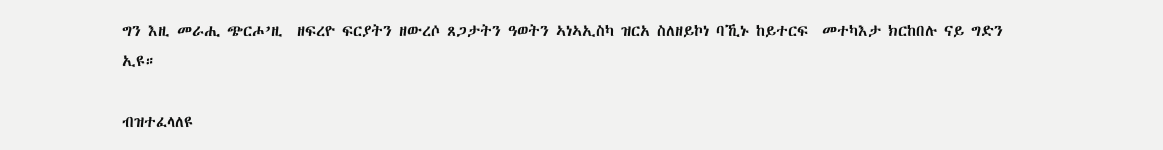ግን እዚ መራሒ ጭርሖ’ዚ  ዘፍረዮ ፍርያትን ዘውረሶ ጸጋታትን ዓወትን ኣነኣኢስካ ዝርአ ስለዘይኮነ ባኺኑ ከይተርፍ  መተካእታ ክርከበሉ ናይ ግድን ኢዩ።

ብዝተፈላለዩ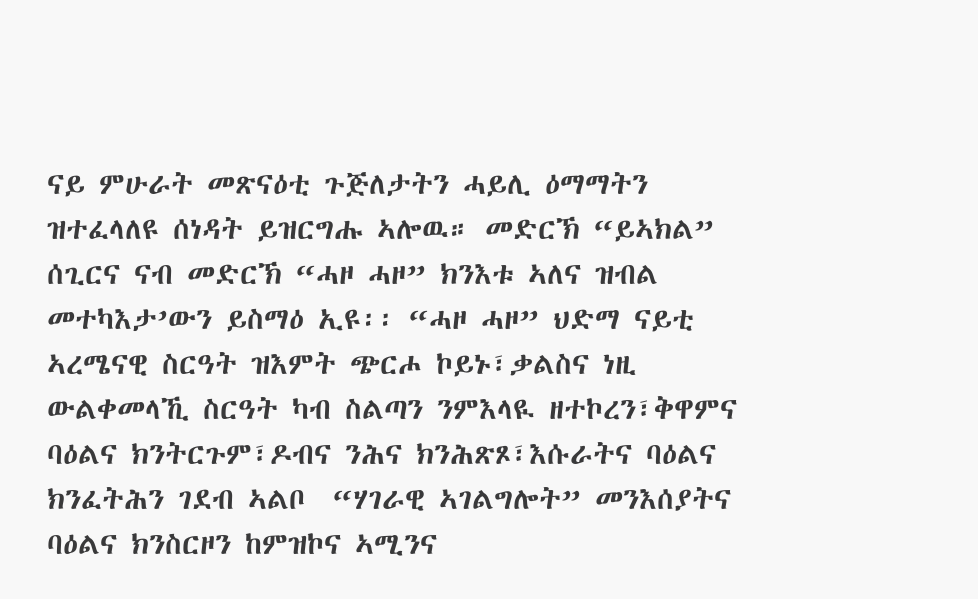ናይ ምሁራት መጽናዕቲ ጉጅለታትን ሓይሊ ዕማማትን ዝተፈላለዩ ሰነዳት ይዝርግሑ ኣሎዉ። መድርኽ “ይኣክል” ሰጊርና ናብ መድርኽ “ሓዞ ሓዞ” ክንእቱ ኣለና ዝብል መተካእታ’ውን ይስማዕ ኢዩ፡፡ “ሓዞ ሓዞ” ህድማ ናይቲ ኣረሜናዊ ስርዓት ዝእምት ጭርሖ ኮይኑ፣ቃልስና ነዚ ውልቀመላኺ ስርዓት ካብ ስልጣን ንምእላዪ ዘተኮረን፣ቅዋምና ባዕልና ክንትርጉም፣ዶብና ንሕና ክንሕጽጾ፣እሱራትና ባዕልና ክንፈትሕን ገደብ ኣልቦ  “ሃገራዊ ኣገልግሎት” መንእሰያትና ባዕልና ክንስርዞን ከምዝኮና ኣሚንና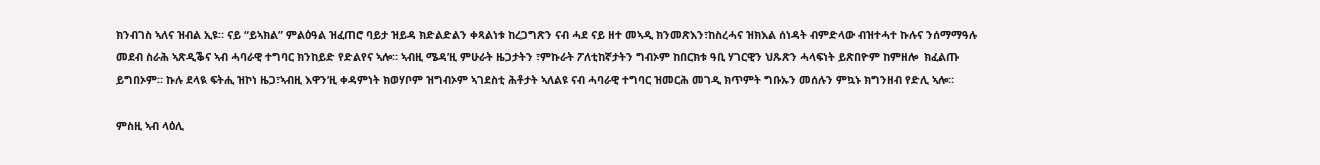ክንብገስ ኣለና ዝብል ኢዩ። ናይ “ይኣክል” ምልዕዓል ዝፈጠሮ ባይታ ዝይዳ ክድልድልን ቀጻልነቱ ከረጋግጽን ናብ ሓደ ናይ ዘተ መኣዲ ክንመጽእን፣ከስረሓና ዝክእል ሰነዳት ብምድላው ብዝተሓተ ኩሉና ንሰማማዓሉ መደብ ስራሕ ኣጽዲቕና ኣብ ሓባራዊ ተግባር ክንከይድ የድልየና ኣሎ። ኣብዚ ሜዳ’ዚ ምሁራት ዜጋታትን ፣ምኩራት ፖለቲከኛታትን ግብኦም ከበርክቱ ዓቢ ሃገርዊን ህጹጽን ሓላፍነት ይጽበዮም ከምዘሎ  ክፈልጡ ይግበኦም። ኩሉ ደላዪ ፍትሒ ዝኮነ ዜጋ፣ኣብዚ እዋን’ዚ ቀዳምነት ክወሃቦም ዝግብኦም ኣገደስቲ ሕቶታት ኣለልዩ ናብ ሓባራዊ ተግባር ዝመርሕ መገዲ ክጥምት ግቡኡን መሰሉን ምኳኑ ክግንዘብ የድሊ ኣሎ።

ምስዚ ኣብ ላዕሊ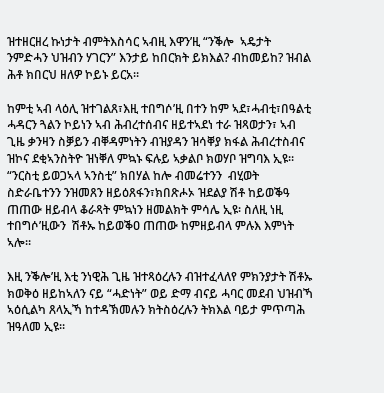ዝተዘርዘረ ኩነታት ብምትእስሳር ኣብዚ እዋን’ዚ “ንቕሎ  ኣዴታት ንምድሓን ህዝብን ሃገርን” እንታይ ከበርክት ይክእል? ብከመይከ? ዝብል ሕቶ ክበርህ ዘለዎ ኮይኑ ይርአ።

ከምቲ ኣብ ላዕሊ ዝተገልጸ፣እዚ ተበግሶ’ዚ በተን ከም ኣደ፣ሓብቲ፣በዓልቲ ሓዳርን ጓልን ኮይነን ኣብ ሕብረተሰብና ዘይተኣደነ ተራ ዝጻወታን፣ ኣብ ጊዜ ቃንዛን ስቓይን ብቐዳምነትን ብዝያዳን ዝሳቐያ ክፋል ሕብረተስብና ዝኮና ደቂኣንስትዮ ዝነቐለ ምኳኑ ፍሉይ ኣቃልቦ ክወሃቦ ዝግባእ ኢዩ። “ንርስቲ ይወጋኣላ ኣንስቲ” ክበሃል ከሎ ብመሬተንን  ብሂወት ስድራቤተንን ንዝመጸን ዘይዕጸፋን፣ክበጽሖኦ ዝደልያ ሽቶ ከይወቕዓ ጠጠው ዘይብላ ቆራጻት ምኳነን ዘመልክት ምሳሌ ኢዩ፡ ስለዚ ነዚ ተበግሶ’ዚውን  ሽቶኡ ከይወቕዐ ጠጠው ከምዘይብላ ምሉእ እምነት ኣሎ።

እዚ ንቕሎ’ዚ እቲ ንነዊሕ ጊዜ ዝተጻዕረሉን ብዝተፈላለየ ምክንያታት ሽቶኡ ክወቅዕ ዘይከኣለን ናይ “ሓድነት” ወይ ድማ ብናይ ሓባር መደብ ህዝብኻ ኣዕሲልካ ጸላኢኻ ከተዳኽመሉን ክትስዕረሉን ትክእል ባይታ ምጥጣሕ ዝዓለመ ኢዩ።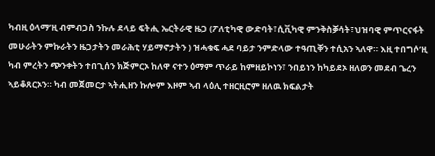ካብዚ ዕላማ’ዚ ብምብጋስ ንኩሉ ደላይ ፍትሒ ኤርትራዊ ዜጋ (ፖለቲካዊ ውድባት፣ሲቪካዊ ምንቅስቓሳት፣ህዝባዊ ምጥርናፋት መሁራትን ምኩራትን ዜጋታትን መራሕቲ ሃይማኖታትን ) ዝሓቁፍ ሓደ ባይታ ንምድላው ተዓጢቐን ተሲአን ኣለዋ። እዚ ተበግሶ’ዚ ካብ ምረትን ጭንቀትን ተበጊሰን ክጅምርኦ ከለዋ ናተን ዕማም ጥራይ ከምዘይኮነን፣ ንበይነን ከካይደኦ ዘለወን መደብ ጌረን ኣይቆጸርኦን። ካብ መጀመርታ ኣትሒዘን ኩሎም እዞም ኣብ ላዕሊ ተዘርዚሮም ዘለዉ ክፍልታት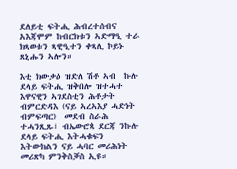ደለይቲ ፍትሒ ሕብረተሰብና አእጃሞም ከብርክቱን ኣድማዒ ተራ ክጻወቱን ጻዊዒተን ቀጻሊ ኮይኑ ጸኒሑን ኣሎን።

እቲ ክውቃዕ ዝድለ ሽቶ ኣብ  ኩሉ ደላይ ፍትሒ ዝቅበሎ ዝተሓተ እዋናዊን ኣገደስቲን ሕቶታት ብምርድዳእ (ናይ ኣረኣእያ ሓድነት ብምፍጣር)  መደብ ስራሕ ተሓንጺጹ፣ ብኤውሮጳ ደርጃ ንኩሉ ደላይ ፍትሒ እትሓቁፍን እትውክልን ናይ ሓባር መሪሕነት መሪጽካ ምንቅስቓስ ኢዩ።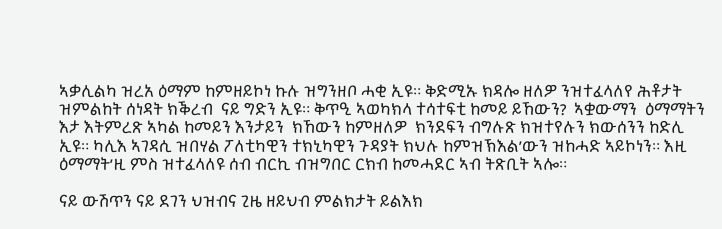ኣቃሊልካ ዝረአ ዕማም ከምዘይኮነ ኩሉ ዝግንዘቦ ሓቂ ኢዩ። ቅድሚኡ ክዳሎ ዘለዎ ንዝተፈላለየ ሕቶታት ዝምልከት ሰነዳት ክቕረብ  ናይ ግድን ኢዩ። ቅጥዒ ኣወካክላ ተሳተፍቲ ከመይ ይኸውን?  ኣቋውማን  ዕማማትን እታ እትምረጽ ኣካል ከመይን እንታይን  ክኸውን ከምዘለዎ  ክንደፍን ብግሉጽ ክዝተየሉን ክውሰንን ከድሊ ኢዩ። ካሊእ ኣገዳሲ ዝበሃል ፖለቲካዊን ተክኒካዊን ጉዳያት ክህሉ ከምዝኽእል’ውን ዝከሓድ ኣይኮነን። እዚ ዕማማት’ዚ ምስ ዝተፈላለዩ ሰብ ብርኪ ብዝግበር ርክብ ከመሓደር ኣብ ትጽቢት ኣሎ።

ናይ ውሽጥን ናይ ደገን ህዝብና ጊዜ ዘይህብ ምልክታት ይልእክ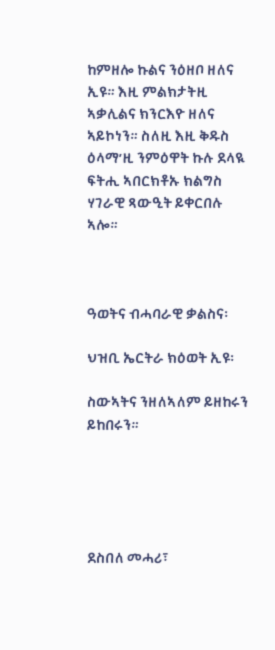ከምዘሎ ኩልና ንዕዘቦ ዘለና ኢዩ። እዚ ምልክታትዚ ኣቃሊልና ክንርእዮ ዘለና ኣይኮነን። ስለዚ እዚ ቅዱስ ዕላማ’ዚ ንምዕዋት ኩሉ ደላዪ ፍትሒ ኣበርክቶኡ ክልግስ ሃገራዊ ጻውዒት ይቀርበሉ ኣሎ።



ዓወትና ብሓባራዊ ቃልስና፡

ህዝቢ ኤርትራ ክዕወት ኢዩ፡

ስውኣትና ንዘለኣለም ይዘከሩን ይከበሩን።





ደስበለ መሓሪ፣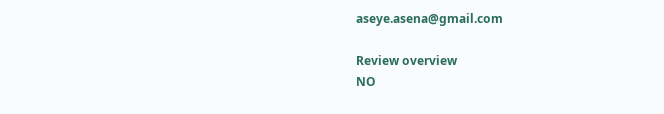aseye.asena@gmail.com

Review overview
NO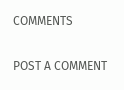COMMENTS

POST A COMMENT